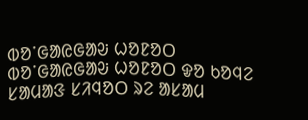ᱵᱚᱸᱜᱟᱭᱜᱟᱶ ᱦᱚᱱᱚᱛ
ᱵᱚᱸᱜᱟᱭᱜᱟᱶ ᱦᱚᱱᱚᱛ ᱫᱚ ᱠᱚᱧᱮ ᱥᱟᱢᱟᱝ ᱥᱤᱧᱚᱛ ᱨᱮ ᱟᱥᱟᱢ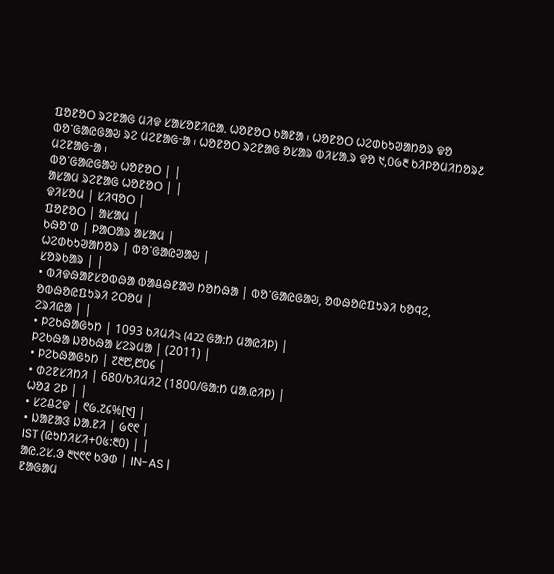ᱯᱚᱱᱚᱛ ᱨᱮᱱᱟᱜ ᱢᱤᱫ ᱥᱟᱥᱚᱱᱤᱭᱟᱹ ᱦᱚᱱᱚᱛ ᱠᱟᱱᱟ ᱾ ᱦᱚᱱᱚᱛ ᱦᱮᱰᱠᱩᱣᱟᱴᱚᱨ ᱫᱚ ᱵᱚᱸᱜᱟᱭᱜᱟᱶ ᱨᱮ ᱢᱮᱱᱟᱜᱼᱟ ᱾ ᱦᱚᱱᱚᱛ ᱨᱮᱱᱟᱜ ᱚᱥᱟᱨ ᱵᱤᱥᱟᱹᱨ ᱫᱚ ᱑,᱐᱙᱓ ᱠᱤᱞᱚᱢᱤᱴᱚᱨ᱒ ᱢᱮᱱᱟᱜᱼᱟ ᱾
ᱵᱚᱸᱜᱟᱭᱜᱟᱶ ᱦᱚᱱᱚᱛ | |
ᱟᱥᱟᱢ ᱨᱮᱱᱟᱜ ᱦᱚᱱᱚᱛ | |
ᱫᱤᱥᱚᱢ | ᱥᱤᱧᱚᱛ |
ᱯᱚᱱᱚᱛ | ᱟᱥᱟᱢ |
ᱠᱷᱚᱸᱰ | ᱞᱟᱛᱟᱨ ᱟᱥᱟᱢ |
ᱦᱮᱰᱠᱩᱣᱟᱴᱚᱨ | ᱵᱚᱸᱜᱟᱭᱣᱟᱶ |
ᱥᱚᱨᱠᱟᱨ | |
• ᱵᱤᱫᱷᱟᱱᱥᱚᱵᱷᱟ ᱵᱟᱪᱷᱱᱟᱣ ᱴᱚᱴᱷᱟ | ᱵᱚᱸᱜᱟᱭᱜᱟᱶ, ᱚᱵᱷᱚᱭᱯᱩᱨᱤ ᱠᱚᱧᱮ, ᱚᱵᱷᱚᱭᱯᱩᱨᱤ ᱮᱛᱚᱢ |
ᱮᱨᱤᱭᱟ | |
• ᱞᱮᱠᱷᱟᱜᱩᱴ | 1093 ᱠᱤᱢᱤ২ (422 ᱜᱟᱺᱴ ᱢᱟᱭᱤᱞ) |
ᱞᱮᱠᱷᱟ ᱡᱚᱠᱷᱟ ᱥᱮᱨᱢᱟ | (2011) |
• ᱞᱮᱠᱷᱟᱜᱩᱴ | ᱗᱓᱘,᱘᱐᱔ |
• ᱰᱮᱱᱥᱤᱴᱤ | 680/ᱠᱤᱢᱤ2 (1800/ᱜᱟᱺᱴ ᱢᱟᱹᱭᱤᱞ) |
ᱦᱚᱲ ᱮᱞ | |
• ᱥᱮᱪᱮᱫ | ᱖᱙.᱗᱔%[᱑] |
• ᱡᱟᱱᱟᱝ ᱡᱟᱹᱱᱤ | ᱙᱖᱖ |
IST (ᱭᱩᱴᱤᱥᱤ+᱐᱕:᱓᱐) | |
ᱟᱭ.ᱮᱥ.ᱳ ᱓᱑᱖᱖ ᱠᱳᱰ | IN-AS |
ᱱᱟᱜᱟᱢ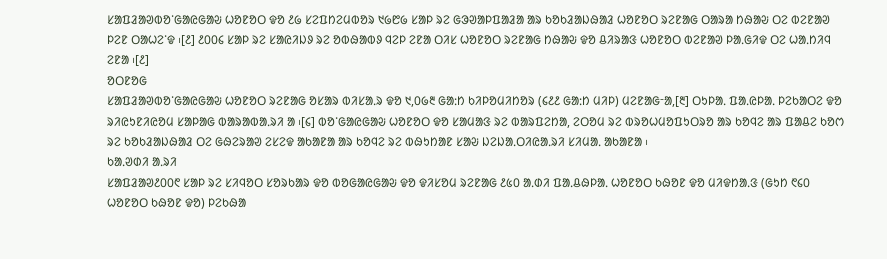ᱥᱟᱯᱲᱟᱣᱵᱚᱸᱜᱟᱭᱜᱟᱶ ᱦᱚᱱᱚᱛ ᱫᱚ ᱒᱙ ᱥᱮᱯᱴᱮᱢᱵᱚᱨ ᱑᱙᱘᱙ ᱥᱟᱞ ᱨᱮ ᱜᱳᱣᱟᱞᱯᱟᱲᱟ ᱟᱨ ᱠᱚᱠᱲᱟᱡᱷᱟᱲ ᱦᱚᱱᱚᱛ ᱨᱮᱱᱟᱜ ᱛᱟᱨᱟ ᱴᱷᱟᱶ ᱛᱮ ᱵᱮᱱᱟᱣ ᱞᱮᱱ ᱛᱟᱦᱮᱸᱫ ᱾[᱒] ᱒᱐᱐᱔ ᱥᱟᱞ ᱨᱮ ᱥᱟᱭᱤᱡᱽ ᱨᱮ ᱚᱵᱷᱟᱵᱽ ᱧᱮᱞ ᱮᱱᱟ ᱛᱤᱥ ᱦᱚᱱᱚᱛ ᱨᱮᱱᱟᱜ ᱴᱷᱟᱶ ᱫᱚ ᱪᱤᱨᱟᱝ ᱦᱚᱱᱚᱛ ᱵᱮᱱᱟᱣ ᱞᱟᱹᱜᱤᱫ ᱛᱮ ᱦᱟᱹᱴᱤᱧ ᱮᱱᱟ ᱾[᱒]
ᱚᱛᱱᱚᱜ
ᱥᱟᱯᱲᱟᱣᱵᱚᱸᱜᱟᱭᱜᱟᱶ ᱦᱚᱱᱚᱛ ᱨᱮᱱᱟᱜ ᱚᱥᱟᱨ ᱵᱤᱥᱟᱹᱨ ᱫᱚ ᱑,᱐᱙᱓ ᱜᱟᱺᱴ ᱠᱤᱞᱚᱢᱤᱴᱚᱨ (᱔᱒᱒ ᱜᱟᱺᱴ ᱢᱤᱞ) ᱢᱮᱱᱟᱜᱼᱟ,[᱓] ᱛᱩᱞᱟᱹ ᱯᱟᱹᱭᱞᱟᱹ ᱞᱮᱠᱟᱛᱮ ᱫᱚ ᱨᱤᱭᱩᱱᱤᱭᱚᱢ ᱥᱟᱞᱟᱜ ᱵᱟᱨᱟᱵᱟᱹᱨᱤ ᱟ ᱾[᱔] ᱵᱚᱸᱜᱟᱭᱜᱟᱶ ᱦᱚᱱᱚᱛ ᱫᱚ ᱥᱟᱢᱟᱝ ᱨᱮ ᱵᱟᱨᱯᱮᱴᱟ, ᱮᱛᱚᱢ ᱨᱮ ᱵᱨᱚᱦᱢᱚᱯᱩᱛᱨᱚ ᱟᱨ ᱠᱚᱧᱮ ᱟᱨ ᱯᱟᱪᱮ ᱠᱚᱬ ᱨᱮ ᱠᱚᱠᱲᱟᱡᱷᱟᱲ ᱛᱮ ᱜᱷᱮᱨᱟᱣ ᱮᱥᱮᱫ ᱟᱠᱟᱱᱟ ᱟᱨ ᱠᱚᱧᱮ ᱨᱮ ᱵᱷᱩᱴᱟᱱ ᱥᱟᱶ ᱡᱮᱡᱟᱹᱛᱤᱭᱟᱹᱨᱤ ᱥᱤᱢᱟᱹ ᱟᱠᱟᱱᱟ ᱾
ᱠᱟᱹᱣᱰᱤ ᱟᱹᱨᱤ
ᱥᱟᱯᱲᱟᱣ᱒᱐᱐᱖ ᱥᱟᱞ ᱨᱮ ᱥᱤᱧᱚᱛ ᱥᱚᱨᱠᱟᱨ ᱫᱚ ᱵᱚᱜᱟᱭᱜᱟᱶ ᱫᱚ ᱫᱤᱥᱚᱢ ᱨᱮᱱᱟᱜ ᱒᱕᱐ ᱟᱹᱰᱤ ᱯᱟᱹᱪᱷᱞᱟᱹ ᱦᱚᱱᱚᱛ ᱠᱷᱚᱱ ᱫᱚ ᱢᱤᱫᱴᱟᱹᱝ (ᱜᱩᱴ ᱖᱔᱐ ᱦᱚᱱᱚᱛ ᱠᱷᱚᱱ ᱫᱚ) ᱞᱮᱠᱷᱟ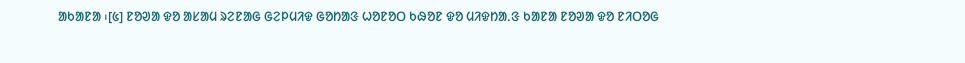ᱟᱠᱟᱱᱟ ᱾[᱕] ᱱᱚᱣᱟ ᱫᱚ ᱟᱥᱟᱢ ᱨᱮᱱᱟᱜ ᱜᱮᱞᱢᱤᱫ ᱜᱚᱴᱟᱝ ᱦᱚᱱᱚᱛ ᱠᱷᱚᱱ ᱫᱚ ᱢᱤᱫᱴᱟᱹᱝ ᱠᱟᱱᱟ ᱱᱚᱣᱟ ᱫᱚ ᱱᱤᱛᱚᱜ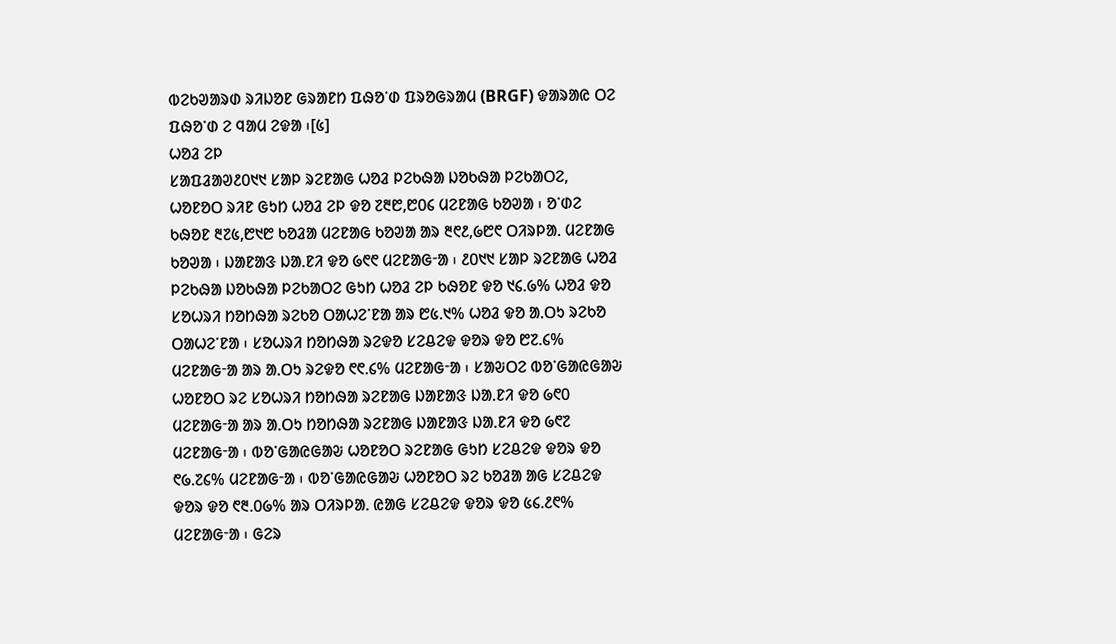ᱵᱮᱠᱣᱟᱨᱰ ᱨᱤᱡᱚᱱ ᱜᱨᱟᱱᱴ ᱯᱷᱚᱸᱰ ᱯᱨᱚᱜᱨᱟᱢ (BRGF) ᱫᱟᱨᱟᱭ ᱛᱮ ᱯᱷᱚᱸᱰ ᱮ ᱧᱟᱢ ᱮᱫᱟ ᱾[᱕]
ᱦᱚᱲ ᱮᱞ
ᱥᱟᱯᱲᱟᱣ᱒᱐᱑᱑ ᱥᱟᱞ ᱨᱮᱱᱟᱜ ᱦᱚᱲ ᱞᱮᱠᱷᱟ ᱡᱚᱠᱷᱟ ᱞᱮᱠᱟᱛᱮ, ᱦᱚᱱᱚᱛ ᱨᱤᱱ ᱜᱩᱴ ᱦᱚᱲ ᱮᱞ ᱫᱚ ᱗᱓᱘,᱘᱐᱔ ᱢᱮᱱᱟᱜ ᱠᱚᱣᱟ ᱾ ᱚᱸᱰᱮ ᱠᱷᱚᱱ ᱓᱗᱕,᱘᱑᱘ ᱠᱚᱲᱟ ᱢᱮᱱᱟᱜ ᱠᱚᱣᱟ ᱟᱨ ᱓᱖᱒,᱙᱘᱖ ᱛᱤᱨᱞᱟᱹ ᱢᱮᱱᱟᱜ ᱠᱚᱣᱟ ᱾ ᱡᱟᱱᱟᱝ ᱡᱟᱹᱱᱤ ᱫᱚ ᱙᱖᱖ ᱢᱮᱱᱟᱜᱼᱟ ᱾ ᱒᱐᱑᱑ ᱥᱟᱞ ᱨᱮᱱᱟᱜ ᱦᱚᱲ ᱞᱮᱠᱷᱟ ᱡᱚᱠᱷᱟ ᱞᱮᱠᱟᱛᱮ ᱜᱩᱴ ᱦᱚᱲ ᱮᱞ ᱠᱷᱚᱱ ᱫᱚ ᱑᱔.᱙% ᱦᱚᱲ ᱫᱚ ᱥᱚᱦᱨᱤ ᱴᱚᱴᱷᱟ ᱨᱮᱠᱚ ᱛᱟᱦᱮᱸᱱᱟ ᱟᱨ ᱘᱕.᱑% ᱦᱚᱲ ᱫᱚ ᱟᱹᱛᱩ ᱨᱮᱠᱚ ᱛᱟᱦᱮᱸᱱᱟ ᱾ ᱥᱚᱦᱨᱤ ᱴᱚᱴᱷᱟ ᱨᱮᱫᱚ ᱥᱮᱪᱮᱫ ᱫᱚᱨ ᱫᱚ ᱘᱗.᱔% ᱢᱮᱱᱟᱜᱼᱟ ᱟᱨ ᱟᱹᱛᱩ ᱨᱮᱫᱚ ᱖᱖.᱔% ᱢᱮᱱᱟᱜᱼᱟ ᱾ ᱥᱟᱶᱛᱮ ᱵᱚᱸᱜᱟᱭᱜᱟᱶ ᱦᱚᱱᱚᱛ ᱨᱮ ᱥᱚᱦᱨᱤ ᱴᱚᱴᱷᱟ ᱨᱮᱱᱟᱜ ᱡᱟᱱᱟᱝ ᱡᱟᱹᱱᱤ ᱫᱚ ᱙᱖᱐ ᱢᱮᱱᱟᱜᱼᱟ ᱟᱨ ᱟᱹᱛᱩ ᱴᱚᱴᱷᱟ ᱨᱮᱱᱟᱜ ᱡᱟᱱᱟᱝ ᱡᱟᱹᱱᱤ ᱫᱚ ᱙᱖᱗ ᱢᱮᱱᱟᱜᱼᱟ ᱾ ᱵᱚᱸᱜᱟᱭᱜᱟᱶ ᱦᱚᱱᱚᱛ ᱨᱮᱱᱟᱜ ᱜᱩᱴ ᱥᱮᱪᱮᱫ ᱫᱚᱨ ᱫᱚ ᱖᱙.᱗᱔% ᱢᱮᱱᱟᱜᱼᱟ ᱾ ᱵᱚᱸᱜᱟᱭᱜᱟᱶ ᱦᱚᱱᱚᱛ ᱨᱮ ᱠᱚᱲᱟ ᱟᱜ ᱥᱮᱪᱮᱫ ᱫᱚᱨ ᱫᱚ ᱖᱓.᱐᱙% ᱟᱨ ᱛᱤᱨᱞᱟᱹ ᱭᱟᱜ ᱥᱮᱪᱮᱫ ᱫᱚᱨ ᱫᱚ ᱕᱔.᱒᱖% ᱢᱮᱱᱟᱜᱼᱟ ᱾ ᱜᱮᱨ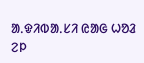ᱟᱹᱫᱤᱵᱟᱹᱥᱤ ᱭᱟᱜ ᱦᱚᱲ ᱮᱞ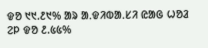ᱫᱚ ᱑᱑.᱒᱑% ᱟᱨ ᱟᱹᱫᱤᱵᱟᱹᱥᱤ ᱭᱟᱜ ᱦᱚᱲ ᱮᱞ ᱫᱚ ᱒.᱕᱕%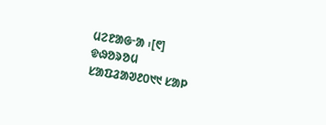ᱢᱮᱱᱟᱜᱼᱟ ᱾[᱖]
ᱫᱷᱚᱨᱚᱢ
ᱥᱟᱯᱲᱟᱣ᱒᱐᱑᱑ ᱥᱟᱞ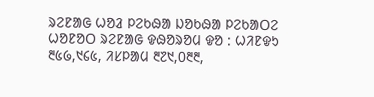ᱨᱮᱱᱟᱜ ᱦᱚᱲ ᱞᱮᱠᱷᱟ ᱡᱚᱠᱷᱟ ᱞᱮᱠᱟᱛᱮ ᱦᱚᱱᱚᱛ ᱨᱮᱱᱟᱜ ᱫᱷᱚᱨᱚᱢ ᱫᱚ : ᱦᱤᱱᱫᱩ ᱓᱕᱙,᱑᱔᱕, ᱤᱥᱞᱟᱢ ᱓᱗᱑,᱐᱓᱓,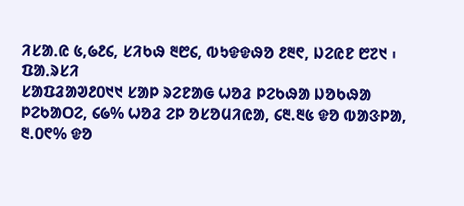ᱤᱥᱟᱹᱭ ᱕,᱙᱒᱔, ᱥᱤᱠᱷ ᱓᱘᱔, ᱵᱩᱫᱫᱷᱚ ᱒᱓᱖, ᱡᱮᱭᱱ ᱘᱗᱑ ᱾
ᱯᱟᱹᱨᱥᱤ
ᱥᱟᱯᱲᱟᱣ᱒᱐᱑᱑ ᱥᱟᱞ ᱨᱮᱱᱟᱜ ᱦᱚᱲ ᱞᱮᱠᱷᱟ ᱡᱚᱠᱷᱟ ᱞᱮᱠᱟᱛᱮ, ᱔᱙% ᱦᱚᱲ ᱮᱞ ᱚᱥᱚᱢᱤᱭᱟ, ᱔᱓.᱓᱕ ᱫᱚ ᱵᱟᱝᱞᱟ, ᱓.᱐᱖% ᱫᱚ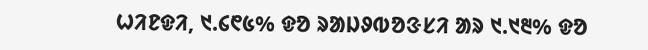ᱦᱤᱱᱫᱤ, ᱑.᱔᱖᱕% ᱫᱚ ᱨᱟᱡᱽᱵᱚᱝᱥᱤ ᱟᱨ ᱑.᱑᱓% ᱫᱚ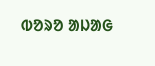ᱵᱚᱨᱚ ᱟᱡᱟᱜ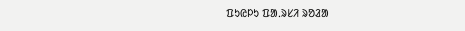ᱯᱩᱭᱞᱩ ᱯᱟᱹᱨᱥᱤ ᱨᱚᱲᱟ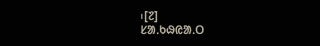᱾[᱗]
ᱥᱟᱹᱠᱷᱭᱟᱹᱛ